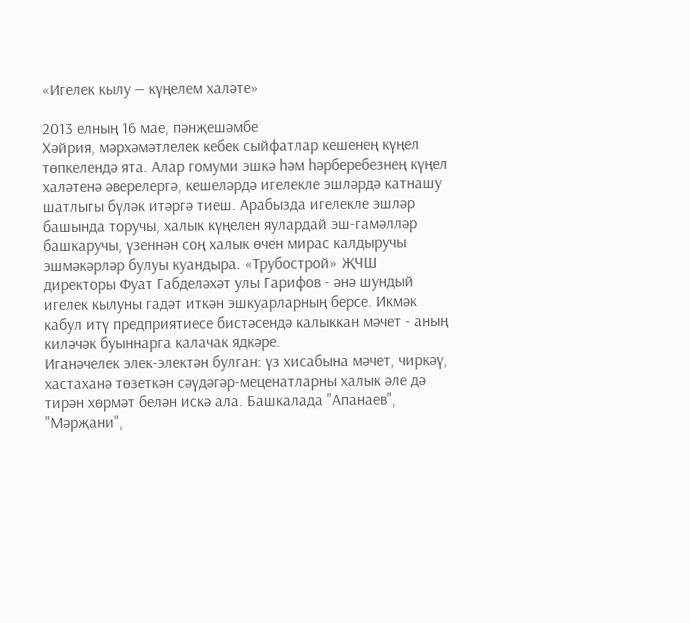«Игелек кылу — күңелем халәте»

2013 елның 16 мае, пәнҗешәмбе
Хәйрия, мәрхәмәтлелек кебек сыйфатлар кешенең күңел төпкелендә ята. Алар гомуми эшкә һәм һәрберебезнең күңел халәтенә әверелергә, кешеләрдә игелекле эшләрдә катнашу шатлыгы бүләк итәргә тиеш. Арабызда игелекле эшләр башында торучы, халык күңелен яулардай эш-гамәлләр башкаручы, үзеннән соң халык өчен мирас калдыручы эшмәкәрләр булуы куандыра. «Трубострой» ҖЧШ директоры Фуат Габделәхәт улы Гарифов - әнә шундый игелек кылуны гадәт иткән эшкуарларның берсе. Икмәк кабул итү предприятиесе бистәсендә калыккан мәчет - аның киләчәк буыннарга калачак ядкәре.
Иганәчелек элек-электән булган: үз хисабына мәчет, чиркәү, хастаханә төзеткән сәүдәгәр-меценатларны халык әле дә тирән хөрмәт белән искә ала. Башкалада "Апанаев", "Мәрҗани",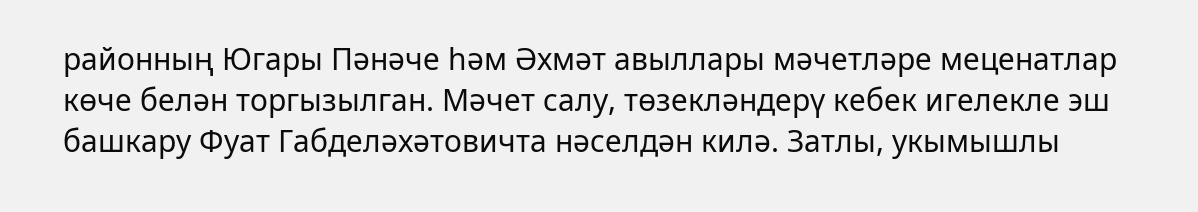районның Югары Пәнәче һәм Әхмәт авыллары мәчетләре меценатлар көче белән торгызылган. Мәчет салу, төзекләндерү кебек игелекле эш башкару Фуат Габделәхәтовичта нәселдән килә. Затлы, укымышлы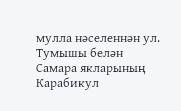мулла нәселеннән ул. Тумышы белән Самара якларының Карабикул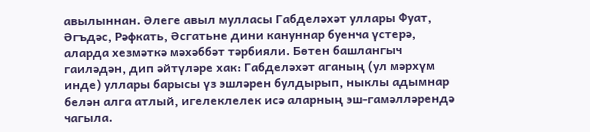авылыннан. Әлеге авыл мулласы Габделәхәт уллары Фуат, Әгъдәс, Рәфкать, Әсгатьне дини кануннар буенча үстерә, аларда хезмәткә мәхәббәт тәрбияли. Бөтен башлангыч гаиләдән, дип әйтүләре хак: Габделәхәт аганың (ул мәрхүм инде) уллары барысы үз эшләрен булдырып, ныклы адымнар белән алга атлый, игелеклелек исә аларның эш-гамәлләрендә чагыла.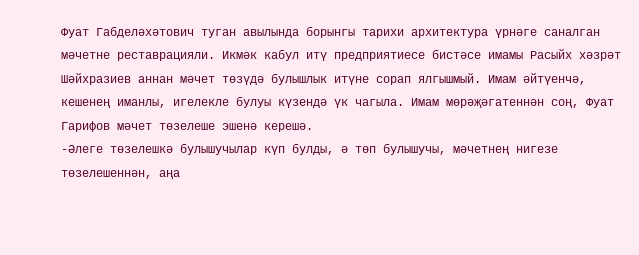Фуат Габделәхәтович туган авылында борынгы тарихи архитектура үрнәге саналган мәчетне реставрацияли. Икмәк кабул итү предприятиесе бистәсе имамы Расыйх хәзрәт Шәйхразиев аннан мәчет төзүдә булышлык итүне сорап ялгышмый. Имам әйтүенчә, кешенең иманлы, игелекле булуы күзендә үк чагыла. Имам мөрәҗәгатеннән соң, Фуат Гарифов мәчет төзелеше эшенә керешә.
-Әлеге төзелешкә булышучылар күп булды, ә төп булышучы, мәчетнең нигезе төзелешеннән, аңа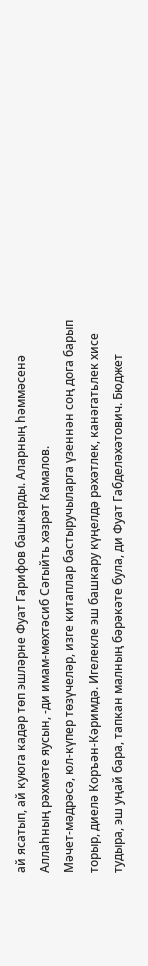ай ясатып, ай куюга кадәр төп эшләрне Фуат Гарифов башкарды. Аларның һәммәсенә Аллаһның рәхмәте яусын, -ди имам-мөхтәсиб Сәгыйть хәзрәт Камалов.
Мәчет-мәдрәсә, юл-күпер төзүчеләр, изге китаплар бастыручыларга үзеннән соң дога барып торыр, диелә Коръән-Кәримдә. Игелекле эш башкару күңелдә рәхәтлек, канәгатьлек хисе тудыра, эш уңай бара, тапкан малның бәрәкәте була, ди Фуат Габделәхәтович. Бюджет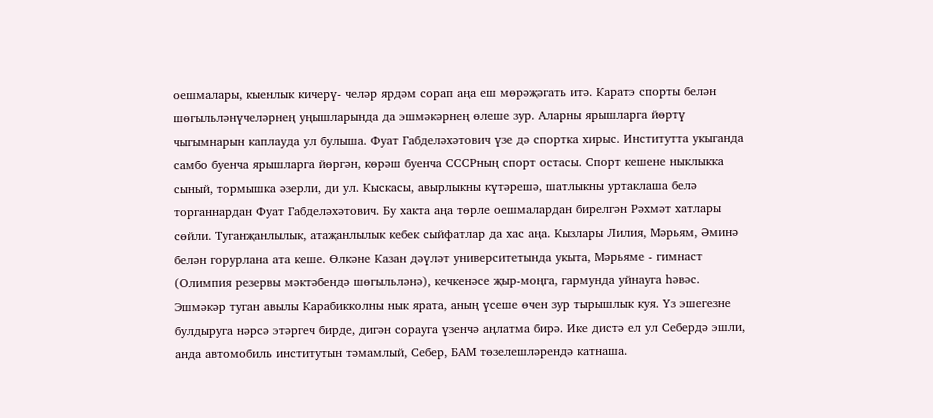оешмалары, кыенлык кичерү- челәр ярдәм сорап аңа еш мөрәҗәгать итә. Каратэ спорты белән шөгыльләнүчеләрнең уңышларында да эшмәкәрнең өлеше зур. Аларны ярышларга йөртү чыгымнарын каплауда ул булыша. Фуат Габделәхәтович үзе дә спортка хирыс. Институтта укыганда самбо буенча ярышларга йөргән, көрәш буенча СССРның спорт остасы. Спорт кешене ныклыкка сыный, тормышка әзерли, ди ул. Кыскасы, авырлыкны күтәрешә, шатлыкны уртаклаша белә торганнардан Фуат Габделәхәтович. Бу хакта аңа төрле оешмалардан бирелгән Рәхмәт хатлары сөйли. Туганҗанлылык, атаҗанлылык кебек сыйфатлар да хас аңа. Кызлары Лилия, Мәрьям, Әминә белән горурлана ата кеше. Өлкәне Казан дәүләт университетында укыта, Мәрьяме - гимнаст (Олимпия резервы мәктәбендә шөгыльләнә), кечкенәсе җыр-моңга, гармунда уйнауга һәвәс.
Эшмәкәр туган авылы Карабикколны нык ярата, аның үсеше өчен зур тырышлык куя. Үз эшегезне булдыруга нәрсә этәргеч бирде, дигән сорауга үзенчә аңлатма бирә. Ике дистә ел ул Себердә эшли, анда автомобиль институтын тәмамлый, Себер, БАМ төзелешләрендә катнаша.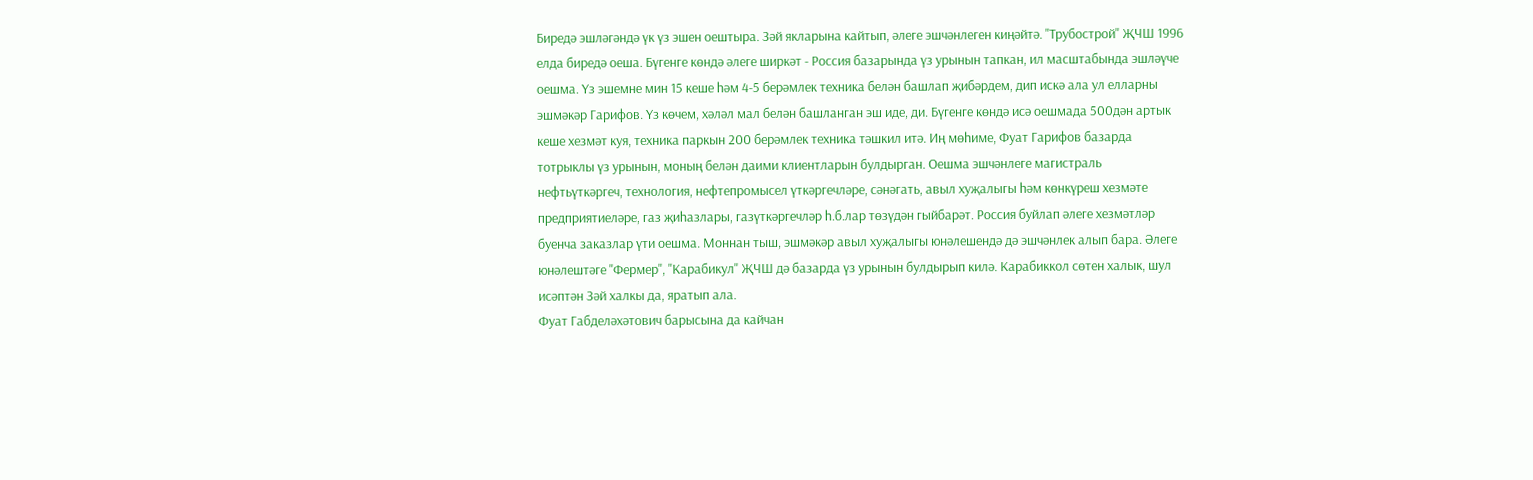Биредә эшләгәндә үк үз эшен оештыра. Зәй якларына кайтып, әлеге эшчәнлеген киңәйтә. "Трубострой" ҖЧШ 1996 елда биредә оеша. Бүгенге көндә әлеге ширкәт - Россия базарында үз урынын тапкан, ил масштабында эшләүче оешма. Үз эшемне мин 15 кеше һәм 4-5 берәмлек техника белән башлап җибәрдем, дип искә ала ул елларны эшмәкәр Гарифов. Үз көчем, хәләл мал белән башланган эш иде, ди. Бүгенге көндә исә оешмада 500дән артык кеше хезмәт куя, техника паркын 200 берәмлек техника тәшкил итә. Иң мөһиме, Фуат Гарифов базарда тотрыклы үз урынын, моның белән даими клиентларын булдырган. Оешма эшчәнлеге магистраль нефтьүткәргеч, технология, нефтепромысел үткәргечләре, сәнәгать, авыл хуҗалыгы һәм көнкүреш хезмәте предприятиеләре, газ җиһазлары, газүткәргечләр һ.б.лар төзүдән гыйбарәт. Россия буйлап әлеге хезмәтләр буенча заказлар үти оешма. Моннан тыш, эшмәкәр авыл хуҗалыгы юнәлешендә дә эшчәнлек алып бара. Әлеге юнәлештәге "Фермер", "Карабикул" ҖЧШ дә базарда үз урынын булдырып килә. Карабиккол сөтен халык, шул исәптән Зәй халкы да, яратып ала.
Фуат Габделәхәтович барысына да кайчан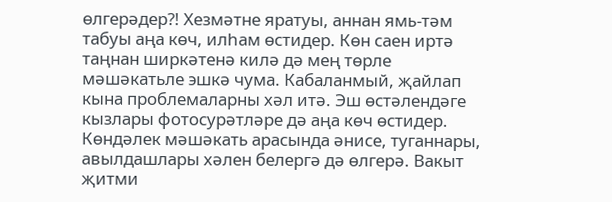өлгерәдер?! Хезмәтне яратуы, аннан ямь-тәм табуы аңа көч, илһам өстидер. Көн саен иртә таңнан ширкәтенә килә дә мең төрле мәшәкатьле эшкә чума. Кабаланмый, җайлап кына проблемаларны хәл итә. Эш өстәлендәге кызлары фотосурәтләре дә аңа көч өстидер. Көндәлек мәшәкать арасында әнисе, туганнары, авылдашлары хәлен белергә дә өлгерә. Вакыт җитми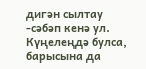дигән сылтау -сәбәп кенә ул. Күңелеңдә булса, барысына да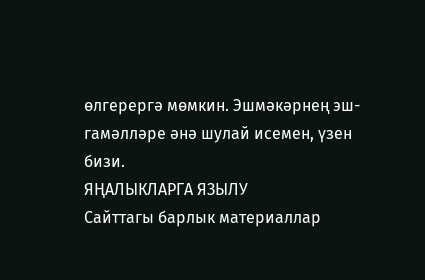өлгерергә мөмкин. Эшмәкәрнең эш-гамәлләре әнә шулай исемен, үзен бизи.
ЯҢАЛЫКЛАРГА ЯЗЫЛУ
Сайттагы барлык материаллар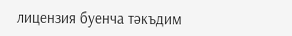лицензия буенча тәкъдим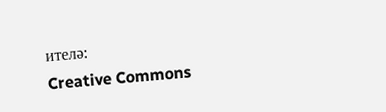ителә:
Creative Commons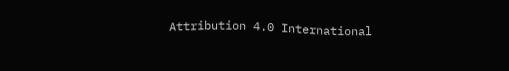Attribution 4.0 International